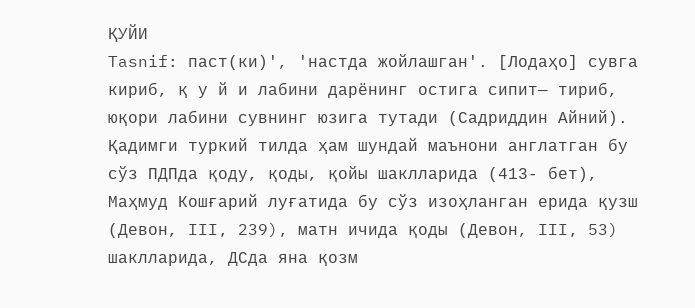ҚУЙИ
Tasnif: паст(ки)', 'настда жойлашган'. [Лодаҳо] сувга кириб, қ у й и лабини дарёнинг остига сипит— тириб, юқори лабини сувнинг юзига тутади (Садриддин Айний). Қадимги туркий тилда ҳам шундай маънони англатган бу сўз ПДПда қоду, қоды, қойы шаклларида (413- бет), Маҳмуд Кошғарий луғатида бу сўз изоҳланган ерида қузш (Девон, III, 239), матн ичида қоды (Девон, III, 53) шаклларида, ДСда яна қозм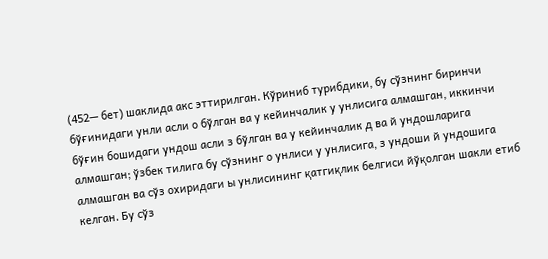(452— бет) шаклида акс эттирилган. Кўриниб турибдики, бу сўзнинг биринчи бўғинидаги унли асли о бўлган ва у кейинчалик у унлисига алмашган, иккинчи бўғин бошидаги ундош асли з бўлган ва у кейинчалик д ва й ундошларига алмашган; ўзбек тилига бу сўзнинг о унлиси у унлисига, з ундоши й ундошига алмашган ва сўз охиридаги ы унлисининг қатгиқлик белгиси йўқолган шакли етиб келган. Бу сўз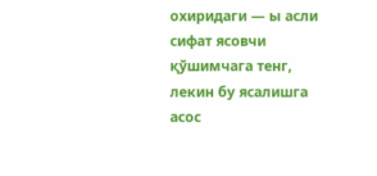охиридаги — ы асли сифат ясовчи қўшимчага тенг, лекин бу ясалишга асос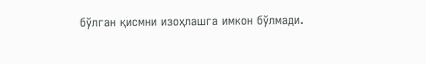бўлган қисмни изоҳлашга имкон бўлмади.